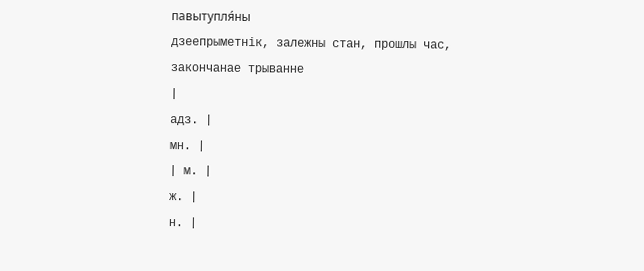павытупля́ны
дзеепрыметнік, залежны стан, прошлы час, закончанае трыванне
|
адз. |
мн. |
| м. |
ж. |
н. |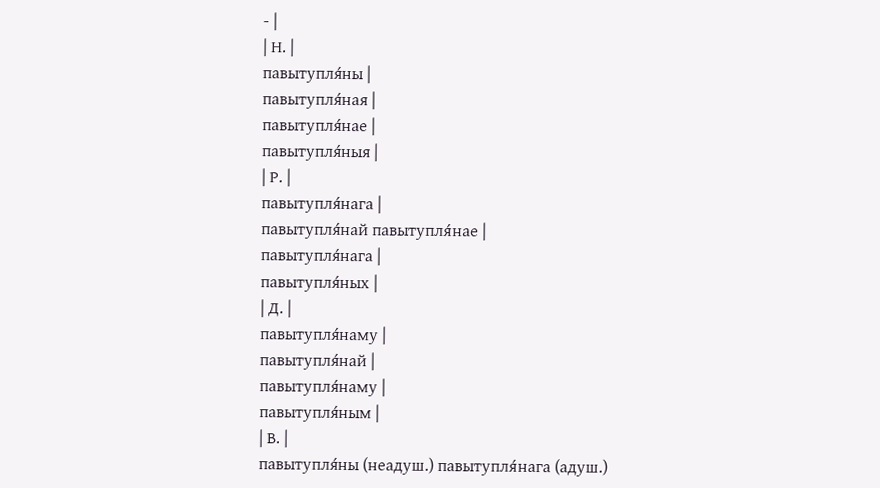- |
| Н. |
павытупля́ны |
павытупля́ная |
павытупля́нае |
павытупля́ныя |
| Р. |
павытупля́нага |
павытупля́най павытупля́нае |
павытупля́нага |
павытупля́ных |
| Д. |
павытупля́наму |
павытупля́най |
павытупля́наму |
павытупля́ным |
| В. |
павытупля́ны (неадуш.) павытупля́нага (адуш.)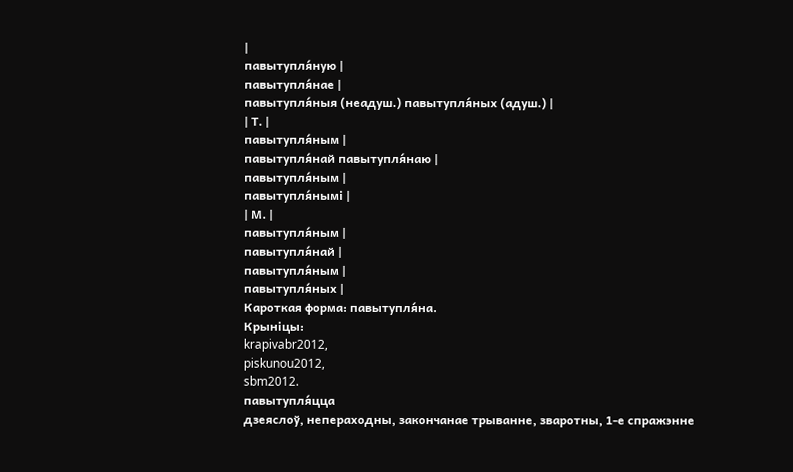|
павытупля́ную |
павытупля́нае |
павытупля́ныя (неадуш.) павытупля́ных (адуш.) |
| Т. |
павытупля́ным |
павытупля́най павытупля́наю |
павытупля́ным |
павытупля́нымі |
| М. |
павытупля́ным |
павытупля́най |
павытупля́ным |
павытупля́ных |
Кароткая форма: павытупля́на.
Крыніцы:
krapivabr2012,
piskunou2012,
sbm2012.
павытупля́цца
дзеяслоў, непераходны, закончанае трыванне, зваротны, 1-е спражэнне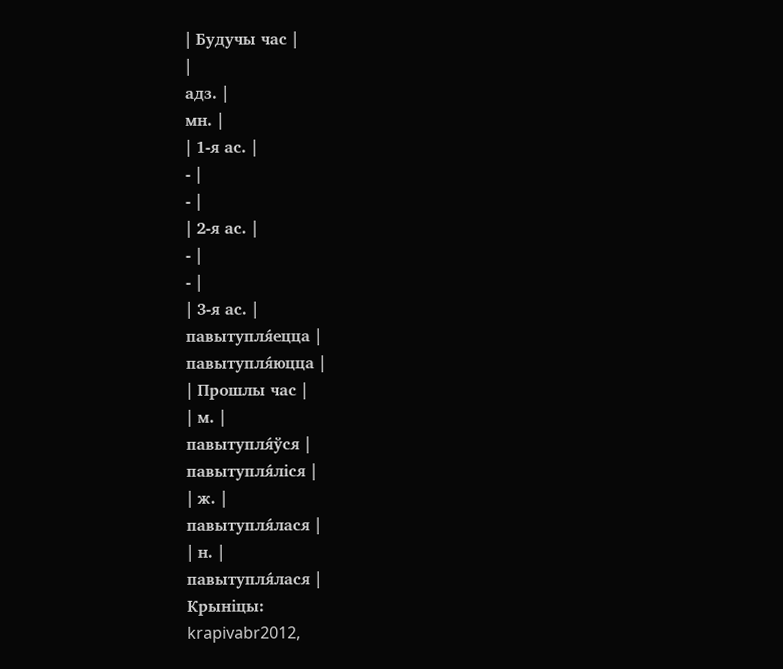| Будучы час |
|
адз. |
мн. |
| 1-я ас. |
- |
- |
| 2-я ас. |
- |
- |
| 3-я ас. |
павытупля́ецца |
павытупля́юцца |
| Прошлы час |
| м. |
павытупля́ўся |
павытупля́ліся |
| ж. |
павытупля́лася |
| н. |
павытупля́лася |
Крыніцы:
krapivabr2012,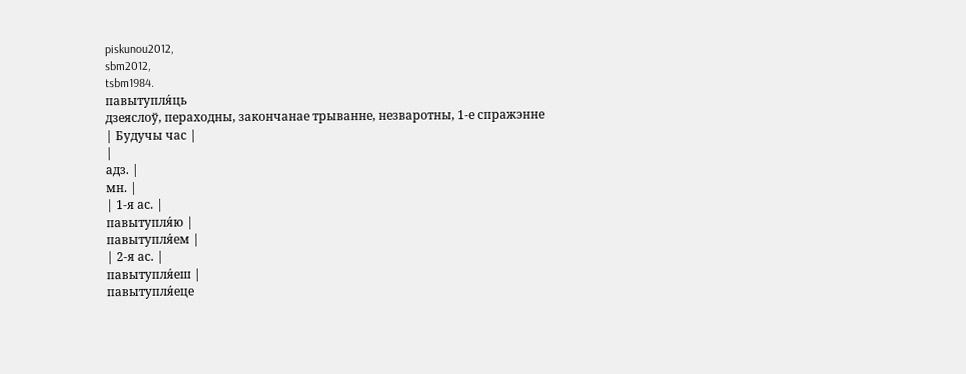piskunou2012,
sbm2012,
tsbm1984.
павытупля́ць
дзеяслоў, пераходны, закончанае трыванне, незваротны, 1-е спражэнне
| Будучы час |
|
адз. |
мн. |
| 1-я ас. |
павытупля́ю |
павытупля́ем |
| 2-я ас. |
павытупля́еш |
павытупля́еце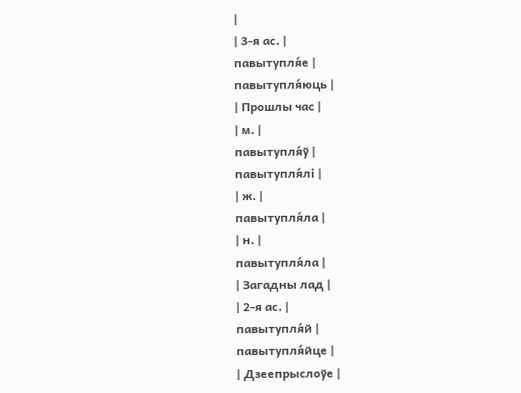|
| 3-я ас. |
павытупля́е |
павытупля́юць |
| Прошлы час |
| м. |
павытупля́ў |
павытупля́лі |
| ж. |
павытупля́ла |
| н. |
павытупля́ла |
| Загадны лад |
| 2-я ас. |
павытупля́й |
павытупля́йце |
| Дзеепрыслоўе |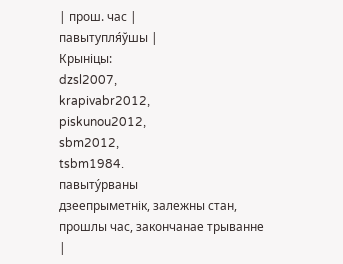| прош. час |
павытупля́ўшы |
Крыніцы:
dzsl2007,
krapivabr2012,
piskunou2012,
sbm2012,
tsbm1984.
павыту́рваны
дзеепрыметнік, залежны стан, прошлы час, закончанае трыванне
|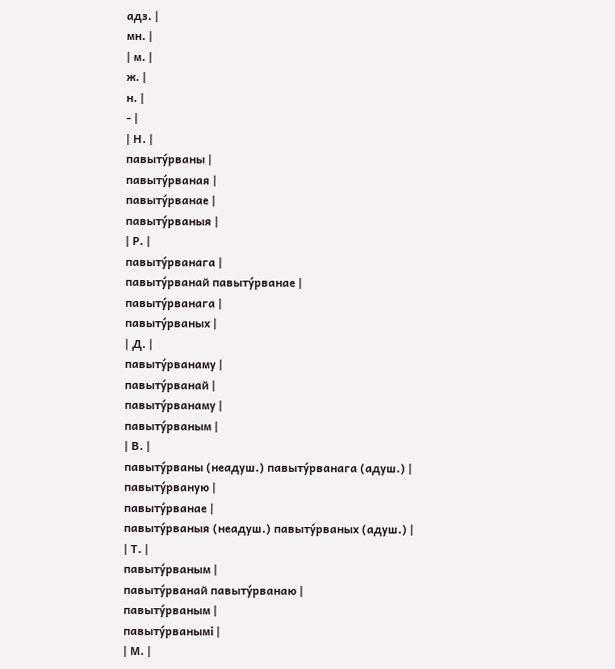адз. |
мн. |
| м. |
ж. |
н. |
- |
| Н. |
павыту́рваны |
павыту́рваная |
павыту́рванае |
павыту́рваныя |
| Р. |
павыту́рванага |
павыту́рванай павыту́рванае |
павыту́рванага |
павыту́рваных |
| Д. |
павыту́рванаму |
павыту́рванай |
павыту́рванаму |
павыту́рваным |
| В. |
павыту́рваны (неадуш.) павыту́рванага (адуш.) |
павыту́рваную |
павыту́рванае |
павыту́рваныя (неадуш.) павыту́рваных (адуш.) |
| Т. |
павыту́рваным |
павыту́рванай павыту́рванаю |
павыту́рваным |
павыту́рванымі |
| М. |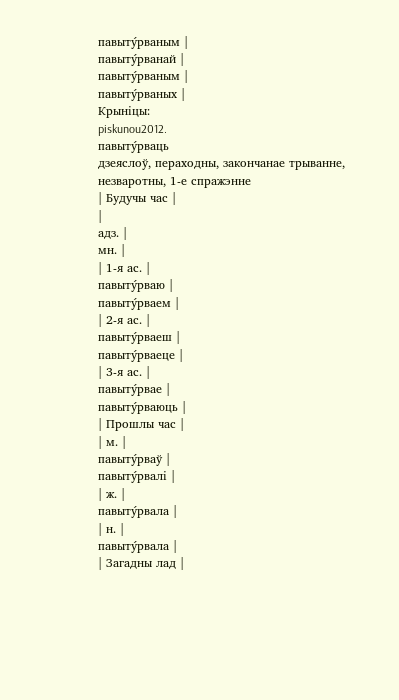павыту́рваным |
павыту́рванай |
павыту́рваным |
павыту́рваных |
Крыніцы:
piskunou2012.
павыту́рваць
дзеяслоў, пераходны, закончанае трыванне, незваротны, 1-е спражэнне
| Будучы час |
|
адз. |
мн. |
| 1-я ас. |
павыту́рваю |
павыту́рваем |
| 2-я ас. |
павыту́рваеш |
павыту́рваеце |
| 3-я ас. |
павыту́рвае |
павыту́рваюць |
| Прошлы час |
| м. |
павыту́рваў |
павыту́рвалі |
| ж. |
павыту́рвала |
| н. |
павыту́рвала |
| Загадны лад |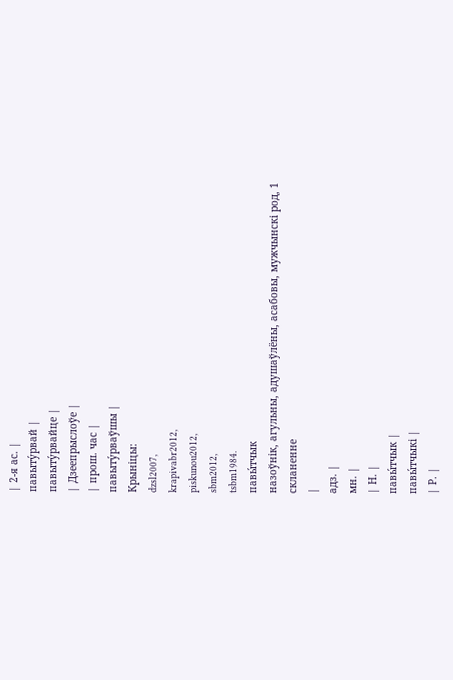| 2-я ас. |
павыту́рвай |
павыту́рвайце |
| Дзеепрыслоўе |
| прош. час |
павыту́рваўшы |
Крыніцы:
dzsl2007,
krapivabr2012,
piskunou2012,
sbm2012,
tsbm1984.
павы́тчык
назоўнік, агульны, адушаўлёны, асабовы, мужчынскі род, 1 скланенне
|
адз. |
мн. |
| Н. |
павы́тчык |
павы́тчыкі |
| Р. |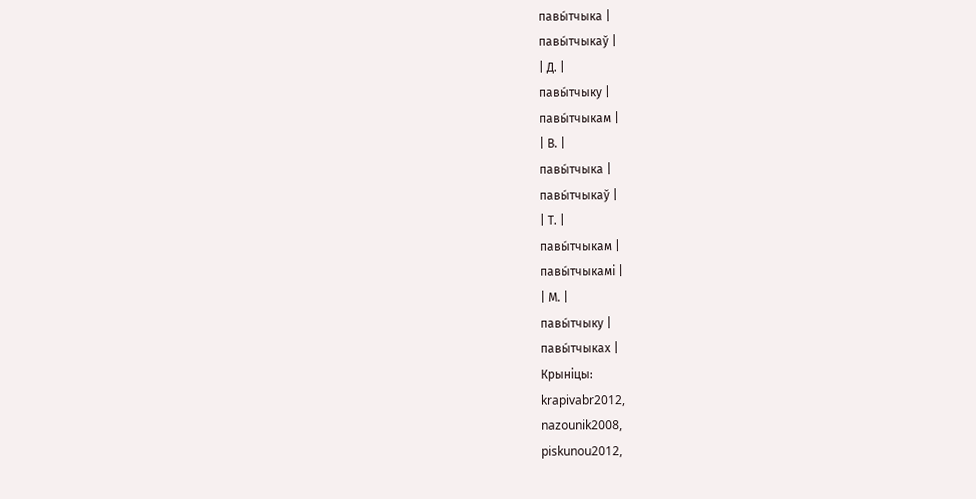павы́тчыка |
павы́тчыкаў |
| Д. |
павы́тчыку |
павы́тчыкам |
| В. |
павы́тчыка |
павы́тчыкаў |
| Т. |
павы́тчыкам |
павы́тчыкамі |
| М. |
павы́тчыку |
павы́тчыках |
Крыніцы:
krapivabr2012,
nazounik2008,
piskunou2012,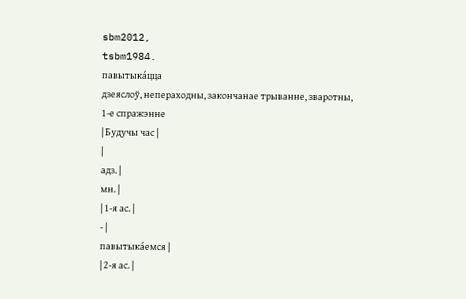sbm2012,
tsbm1984.
павытыка́цца
дзеяслоў, непераходны, закончанае трыванне, зваротны, 1-е спражэнне
| Будучы час |
|
адз. |
мн. |
| 1-я ас. |
- |
павытыка́емся |
| 2-я ас. |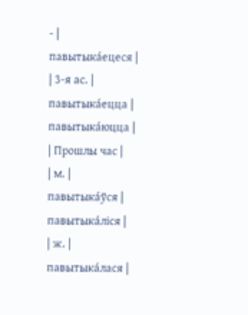- |
павытыка́ецеся |
| 3-я ас. |
павытыка́ецца |
павытыка́юцца |
| Прошлы час |
| м. |
павытыка́ўся |
павытыка́ліся |
| ж. |
павытыка́лася |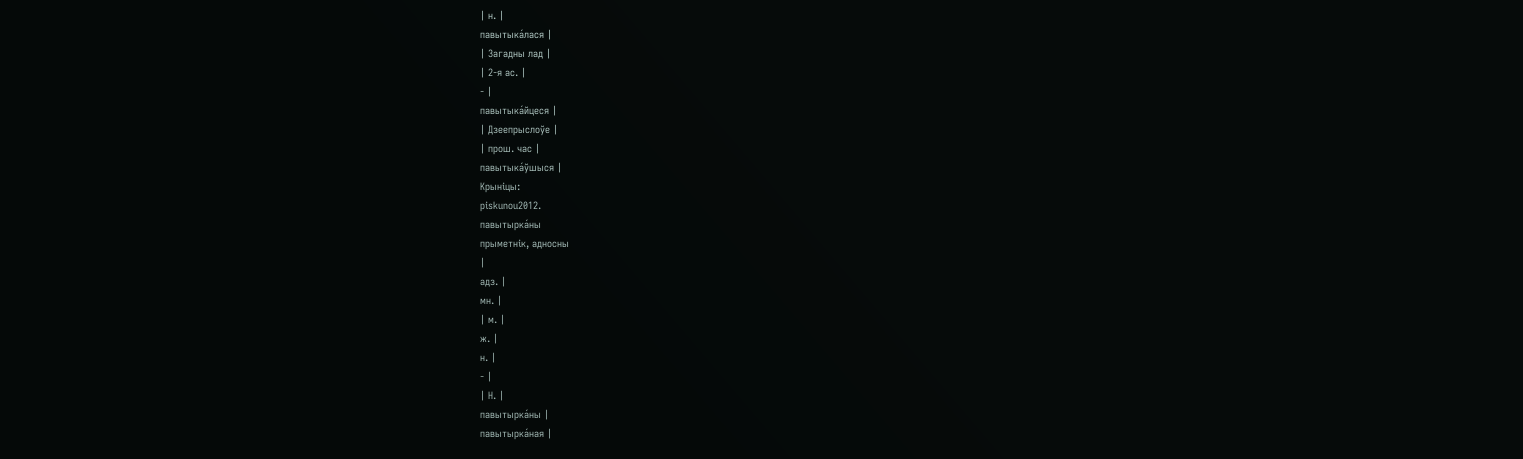| н. |
павытыка́лася |
| Загадны лад |
| 2-я ас. |
- |
павытыка́йцеся |
| Дзеепрыслоўе |
| прош. час |
павытыка́ўшыся |
Крыніцы:
piskunou2012.
павытырка́ны
прыметнік, адносны
|
адз. |
мн. |
| м. |
ж. |
н. |
- |
| Н. |
павытырка́ны |
павытырка́ная |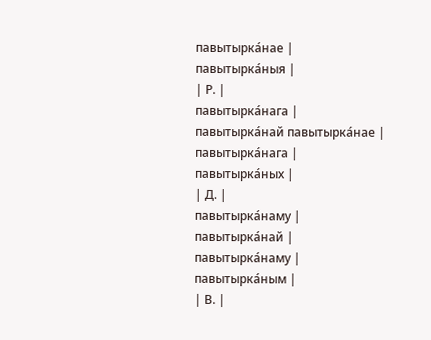павытырка́нае |
павытырка́ныя |
| Р. |
павытырка́нага |
павытырка́най павытырка́нае |
павытырка́нага |
павытырка́ных |
| Д. |
павытырка́наму |
павытырка́най |
павытырка́наму |
павытырка́ным |
| В. |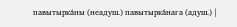павытырка́ны (неадуш.) павытырка́нага (адуш.) |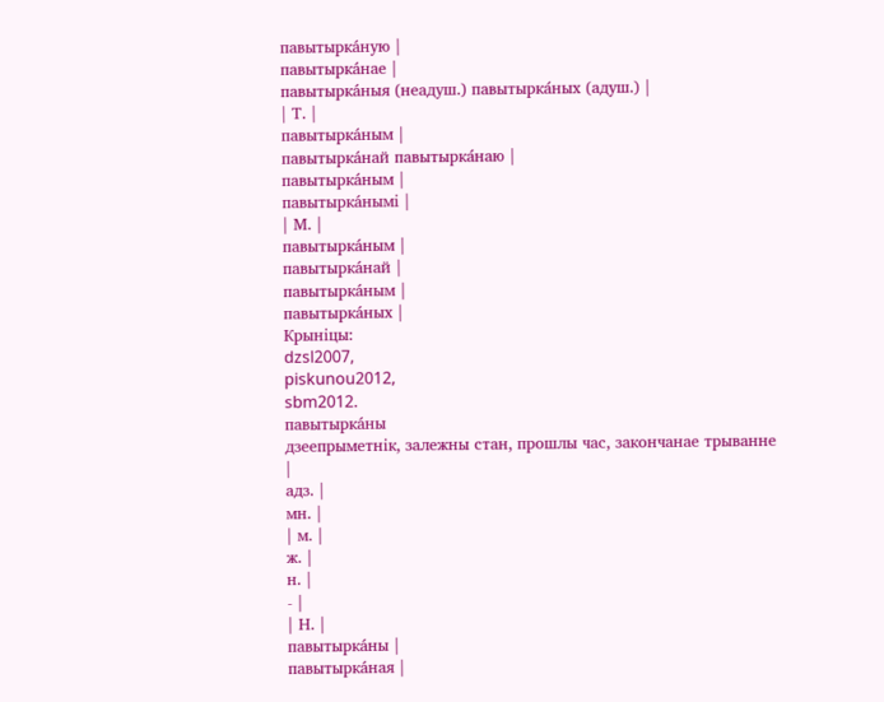павытырка́ную |
павытырка́нае |
павытырка́ныя (неадуш.) павытырка́ных (адуш.) |
| Т. |
павытырка́ным |
павытырка́най павытырка́наю |
павытырка́ным |
павытырка́нымі |
| М. |
павытырка́ным |
павытырка́най |
павытырка́ным |
павытырка́ных |
Крыніцы:
dzsl2007,
piskunou2012,
sbm2012.
павытырка́ны
дзеепрыметнік, залежны стан, прошлы час, закончанае трыванне
|
адз. |
мн. |
| м. |
ж. |
н. |
- |
| Н. |
павытырка́ны |
павытырка́ная |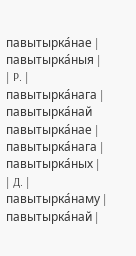павытырка́нае |
павытырка́ныя |
| Р. |
павытырка́нага |
павытырка́най павытырка́нае |
павытырка́нага |
павытырка́ных |
| Д. |
павытырка́наму |
павытырка́най |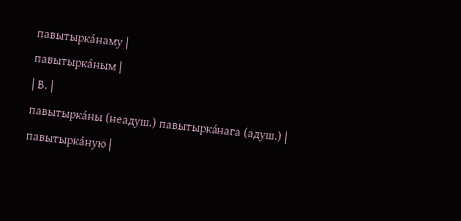павытырка́наму |
павытырка́ным |
| В. |
павытырка́ны (неадуш.) павытырка́нага (адуш.) |
павытырка́ную |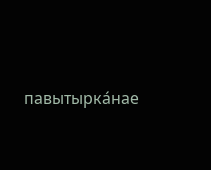павытырка́нае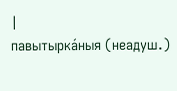|
павытырка́ныя (неадуш.)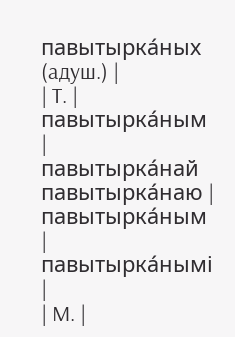павытырка́ных (адуш.) |
| Т. |
павытырка́ным |
павытырка́най павытырка́наю |
павытырка́ным |
павытырка́нымі |
| М. |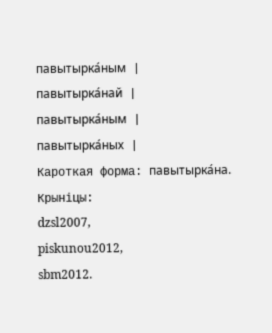павытырка́ным |
павытырка́най |
павытырка́ным |
павытырка́ных |
Кароткая форма: павытырка́на.
Крыніцы:
dzsl2007,
piskunou2012,
sbm2012.